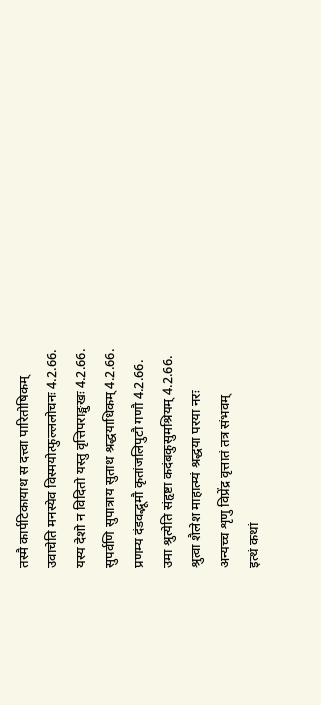तस्मै कार्पटिकायाथ स दत्त्वा पारितोषिकम्
उवाचेति मनस्येव विस्मयोत्फुल्ललोचनः 4.2.66.
यस्य देशो न विदितो यस्तु वृत्तिपराङ्मुखः 4.2.66.
सुपर्वणि सुपात्राय सुताथ श्रद्धयाधिकम् 4.2.66.
प्रणम्य दंडवद्भूमौ कृतांजलिपुटौ गणौ 4.2.66.
उमा श्रुत्येति संहृष्टा कदंबकुसुमश्रियम् 4.2.66.
श्रुत्वा शैलेश माहात्म्यं श्रद्धया परया नरः
अन्यच्च शृणु विप्रेंद्र वृत्तातं तत्र संभवम्
इत्थं कथां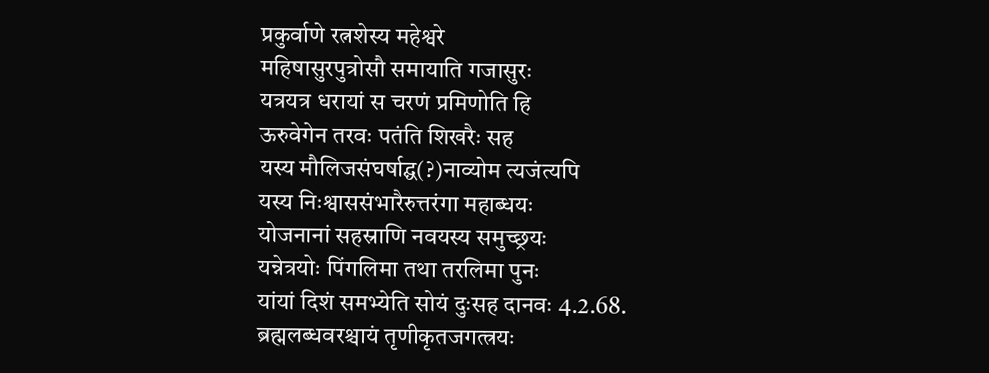प्रकुर्वाणे रत्नशेस्य महेश्वरे
महिषासुरपुत्रोसौ समायाति गजासुरः
यत्रयत्र धरायां स चरणं प्रमिणोति हि
ऊरुवेगेन तरवः पतंति शिखरैः सह
यस्य मौलिजसंघर्षाद्घ(?)नाव्योम त्यजंत्यपि
यस्य निःश्वाससंभारैरुत्तरंगा महाब्धयः
योजनानां सहस्राणि नवयस्य समुच्छ्रयः
यन्नेत्रयोः पिंगलिमा तथा तरलिमा पुनः
यांयां दिशं समभ्येति सोयं दुःसह दानवः 4.2.68.
ब्रह्मलब्धवरश्चायं तृणीकृतजगत्त्रयः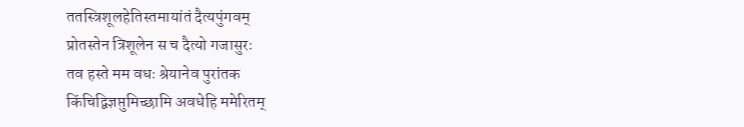ततस्त्रिशूलहेतिस्तमायांतं दैत्यपुंगवम्
प्रोतस्तेन त्रिशूलेन स च दैत्यो गजासुरः
तव हस्ते मम वधः श्रेयानेव पुरांतक
किंचिद्विज्ञप्तुमिच्छामि अवधेहि ममेरितम्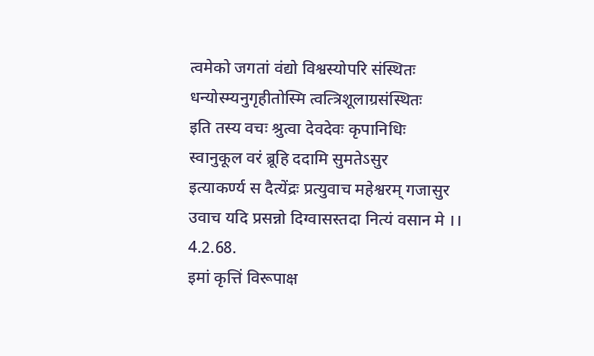त्वमेको जगतां वंद्यो विश्वस्योपरि संस्थितः
धन्योस्म्यनुगृहीतोस्मि त्वत्त्रिशूलाग्रसंस्थितः
इति तस्य वचः श्रुत्वा देवदेवः कृपानिधिः
स्वानुकूल वरं ब्रूहि ददामि सुमतेऽसुर
इत्याकर्ण्य स दैत्येंद्रः प्रत्युवाच महेश्वरम् गजासुर उवाच यदि प्रसन्नो दिग्वासस्तदा नित्यं वसान मे ।। 4.2.68.
इमां कृत्तिं विरूपाक्ष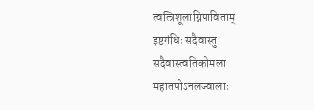त्वत्त्रिशूलाग्निपाविताम्
इष्टगंधिः सदैवास्तु सदैवास्त्वतिकोमला
महातपोऽनलज्वालाः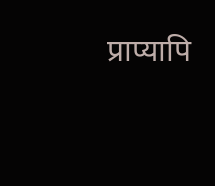प्राप्यापि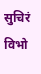सुचिरं विभो